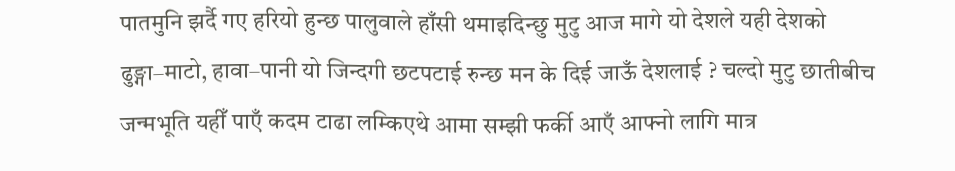पातमुनि झर्दै गए हरियो हुन्छ पालुवाले हाँसी थमाइदिन्छु मुटु आज मागे यो देशले यही देशको ढुङ्गा–माटो, हावा–पानी यो जिन्दगी छटपटाई रुन्छ मन के दिई जाऊँ देशलाई ? चल्दो मुटु छातीबीच जन्मभूति यहीँ पाएँ कदम टाढा लम्किएथे आमा सम्झी फर्की आएँ आफ्नो लागि मात्र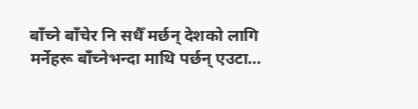बाँच्ने बाँचेर नि सधैँ मर्छन् देशको लागि मर्नेहरू बाँच्नेभन्दा माथि पर्छन् एउटा…